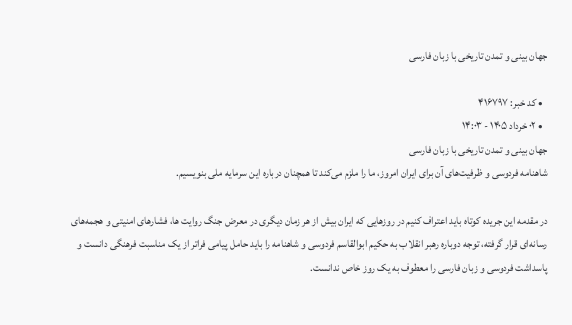جهان بینی و تمدن تاریخی با زبان فارسی

  • کد خبر: ۴۱۶۷۹۷
  • ۰۲ خرداد ۱۴۰۵ - ۱۴:۰۳
جهان بینی و تمدن تاریخی با زبان فارسی
شاهنامه فردوسی و ظرفیت‌های آن برای ایران امروز، ما را ملزم می‌کند تا همچنان درباره این سرمایه ملی بنویسیم.

در مقدمه این جریده کوتاه باید اعتراف کنیم در روز‌هایی که ایران بیش از هر زمان دیگری در معرض جنگ روایت ها، فشار‌های امنیتی و هجمه‌های رسانه‌ای قرار گرفته، توجه دوباره رهبر انقلاب به حکیم ابوالقاسم فردوسی و شاهنامه را باید حامل پیامی فراتر از یک مناسبت فرهنگی دانست و پاسداشت فردوسی و زبان فارسی را معطوف به یک روز خاص ندانست.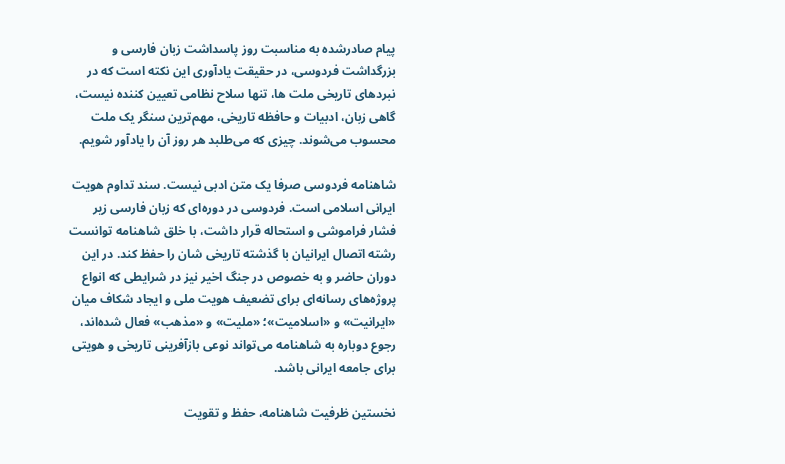پیام صادرشده به مناسبت روز پاسداشت زبان فارسی و بزرگداشت فردوسی، در حقیقت یادآوری این نکته است که در نبرد‌های تاریخی ملت ها، تنها سلاح نظامی تعیین کننده نیست، گاهی زبان، ادبیات و حافظه تاریخی، مهم‌ترین سنگر یک ملت محسوب می‌شوند. چیزی که می‌طلبد هر روز آن را یادآور شویم.

شاهنامه فردوسی صرفا یک متن ادبی نیست. سند تداوم هویت ایرانی اسلامی است. فردوسی در دوره‌ای که زبان فارسی زیر فشار فراموشی و استحاله قرار داشت، با خلق شاهنامه توانست رشته اتصال ایرانیان با گذشته تاریخی شان را حفظ کند. در این دوران حاضر و به خصوص در جنگ اخیر نیز در شرایطی که انواع پروژه‌های رسانه‌ای برای تضعیف هویت ملی و ایجاد شکاف میان «ایرانیت» و «اسلامیت»؛ «ملیت» و «مذهب» فعال شده‌اند، رجوع دوباره به شاهنامه می‌تواند نوعی بازآفرینی تاریخی و هویتی برای جامعه ایرانی باشد.

نخستین ظرفیت شاهنامه، حفظ و تقویت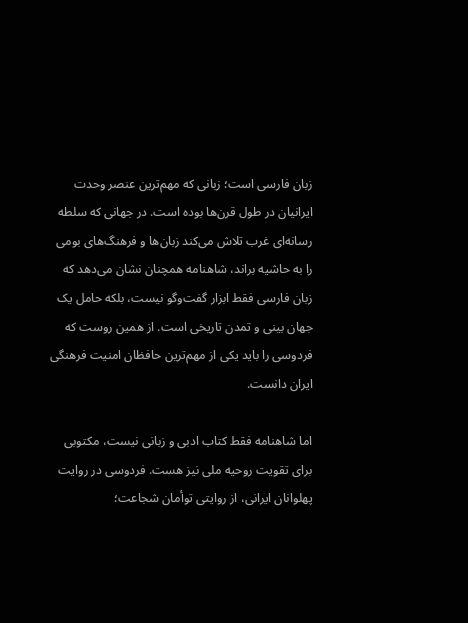زبان فارسی است؛ زبانی که مهم‌ترین عنصر وحدت ایرانیان در طول قرن‌ها بوده است. در جهانی که سلطه رسانه‌ای غرب تلاش می‌کند زبان‌ها و فرهنگ‌های بومی را به حاشیه براند، شاهنامه همچنان نشان می‌دهد که زبان فارسی فقط ابزار گفت‌و‌گو نیست، بلکه حامل یک جهان بینی و تمدن تاریخی است. از همین روست که فردوسی را باید یکی از مهم‌ترین حافظان امنیت فرهنگی ایران دانست.

اما شاهنامه فقط کتاب ادبی و زبانی نیست، مکتوبی برای تقویت روحیه ملی نیز هست. فردوسی در روایت پهلوانان ایرانی، از روایتی توأمان شجاعت؛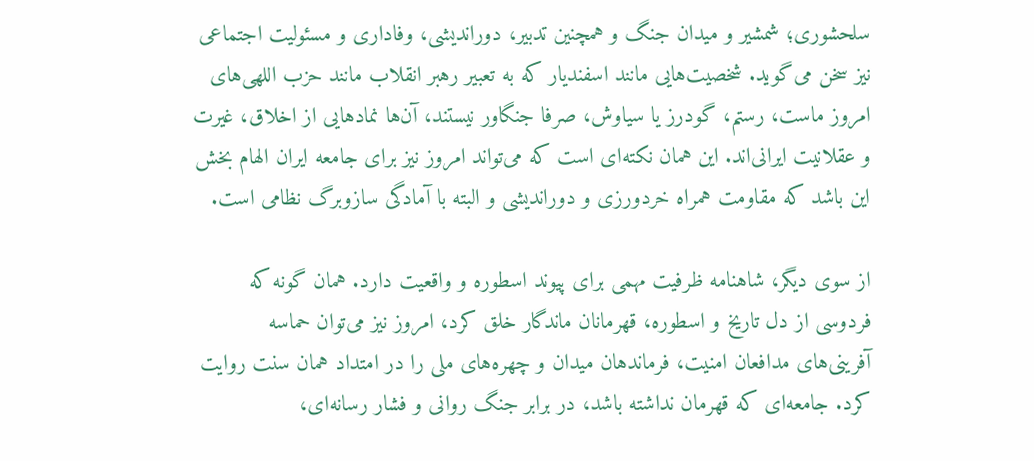سلحشوری؛ شمشیر و میدان جنگ و همچنین تدبیر، دوراندیشی، وفاداری و مسئولیت اجتماعی نیز سخن می‌گوید. شخصیت‌هایی مانند اسفندیار که به تعبیر رهبر انقلاب مانند حزب اللهی‌های امروز ماست، رستم، گودرز یا سیاوش، صرفا جنگاور نیستند، آن‌ها نماد‌هایی از اخلاق، غیرت و عقلانیت ایرانی‌اند. این همان نکته‌ای است که می‌تواند امروز نیز برای جامعه ایران الهام بخش این باشد که مقاومت همراه خردورزی و دوراندیشی و البته با آمادگی سازوبرگ نظامی است.

از سوی دیگر، شاهنامه ظرفیت مهمی برای پیوند اسطوره و واقعیت دارد. همان گونه که فردوسی از دل تاریخ و اسطوره، قهرمانان ماندگار خلق کرد، امروز نیز می‌توان حماسه آفرینی‌های مدافعان امنیت، فرماندهان میدان و چهره‌های ملی را در امتداد همان سنت روایت کرد. جامعه‌ای که قهرمان نداشته باشد، در برابر جنگ روانی و فشار رسانه‌ای،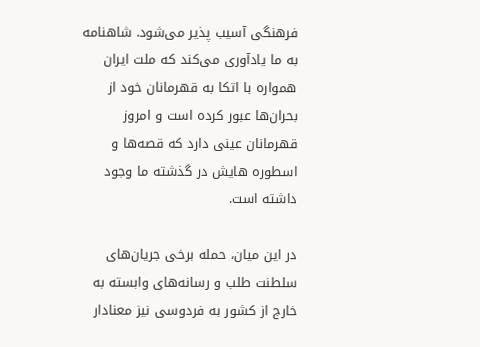فرهنگی آسیب پذیر می‌شود. شاهنامه به ما یادآوری می‌کند که ملت ایران همواره با اتکا به قهرمانان خود از بحران‌ها عبور کرده است و امروز قهرمانان عینی دارد که قصه‌ها و اسطوره هایش در گذشته ما وجود داشته است.

در این میان، حمله برخی جریان‌های سلطنت طلب و رسانه‌های وابسته به خارج از کشور به فردوسی نیز معنادار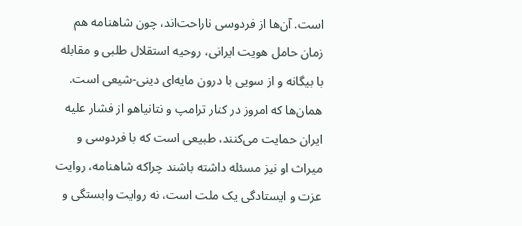است. آن‌ها از فردوسی ناراحت‌اند، چون شاهنامه هم زمان حامل هویت ایرانی، روحیه استقلال طلبی و مقابله با بیگانه و از سویی با درون مایه‌ای دینی-شیعی است. همان‌ها که امروز در کنار ترامپ و نتانیاهو از فشار علیه ایران حمایت می‌کنند، طبیعی است که با فردوسی و میراث او نیز مسئله داشته باشند چراکه شاهنامه، روایت عزت و ایستادگی یک ملت است، نه روایت وابستگی و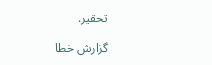تحقیر.

گزارش خطا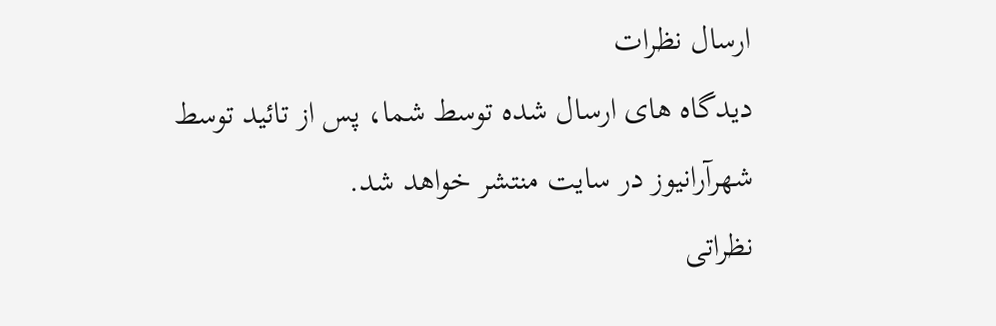ارسال نظرات
دیدگاه های ارسال شده توسط شما، پس از تائید توسط شهرآرانیوز در سایت منتشر خواهد شد.
نظراتی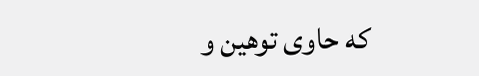که حاوی توهین و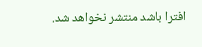افترا باشد منتشر نخواهد شد.